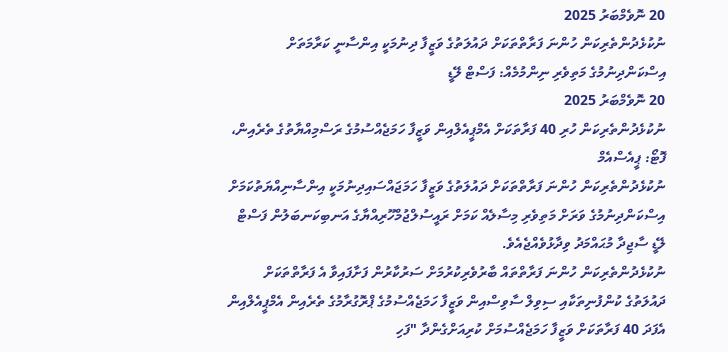20 ނޮވެމްބަރު 2025
ނުކުޅެދުންތެރިކަން ހުންނަ ފަރާތްތަކަށް ދައުލަތުގެ ވަޒީފާ ދިނުމަކީ އިންސާނީ ކަރާމަތަށް އިސްކަންދިނުމުގެ މަތިވެރި ނިންމުމެއް: ފަސްޓް ލޭޑީ
20 ނޮވެމްބަރު 2025
ނުކުޅެދުންތެރިކަން ހުރި 40 ފަރާތަކަށް އެމްޕީއެލްއިން ވަޒީފާ ހަމަޖެއްސުމުގެ ރަސްމިއްޔާތުގެ ތެރެއިން، ފޮޓޯ: ޕީއެސްއެމް
ނުކުޅެދުންތެރިކަން ހުންނަ ފަރާތްތަކަށް ދައުލަތުގެ ވަޒީފާ ހަމަޖައްސައިދިނުމަކީ އިންސާނިއްޔަތުކަމަށް އިސްކަންދިނުމުގެ ވަރަށް މަތިވެރި މިސާލެއް ކަމަށް ރައީސުލްޖުމްހޫރިއްޔާގެ އަނބިކަނބަލުން ފަސްޓް ލޭޑީ ސާޖިދާ މުޙައްމަދު ވިދާޅުވެއްޖެއެވެ.
ނުކުޅެދުންތެރިކަން ހުންނަ ފަރާތްތައް ބާރުވެރިކުރުމަށް ސަރުކާރުން ފަށާފައިވާ އެ ފަރާތްތަކަށް ދައުލަތުގެ ކުންފުނިތަކާއި ސިވިލް ސާވިސްއިން ވަޒީފާ ހަމަޖެއްސުމުގެ ޕްރޮގުރާމުގެ ތެރެއިން އެމްޕީއެލްއިން އެފަދަ 40 ފަރާތަކަށް ވަޒީފާ ހަމަޖެއްސުމަށް ކުރިއަށްގެންދާ "ފަހި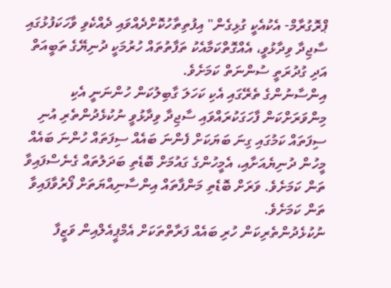ޕްރޮގުރާމް- އެކުއެކީ ގުޅިގެން" އިފުތިތާހުކޮށްދެއްވައި ދެއްކެވި ވާހަކަފުޅުގައި ސާޖިދާ ވިދާޅުވީ، އެއްގޮތްކަމާއެކު ތަފާތުތައް ހުރުމަކީ ދުނިޔޭގެ ތަބީއަތް އަދި ގުދުރަތީ ސުންނަތް ކަމަށެވެ.
އިންސާނުންގެ ތެރޭގައި އެކި ކަހަލަ ގާބިލުކަން ހުންނަނީ އެކި މިންވަރަށްކަން ފާހަގަކުރައްވައި ސާޖިދާ ވިދާޅުވީ ނުކުޅެދުންތެރި އުނި ސިފަތައް ކަމުގައި ގިނަ ބަޔަކަށް ފެންނަ ބައެއް ސިފަތައް ހުންނަ ބައެއް މީހުން ދުނިޔެއަށާއި، އެމީހުންގެ ގައުމަށް ބޮޑެތި ބަދަލުތައް ގެނެސްފައިވާ ތަން ކަމަށެވެ. ވަރަށް ބޮޑެތި މަންފާތައް އިންސާނިއްޔަތަށް ފޯރުވާފައިވާ ތަން ކަމަށެވެ.
ނުކުޅެދުންތެރިކަން ހުރި ބައެއް ފަރާތްތަކަށް އެމްޕީއެލްއިން ވަޒީފާ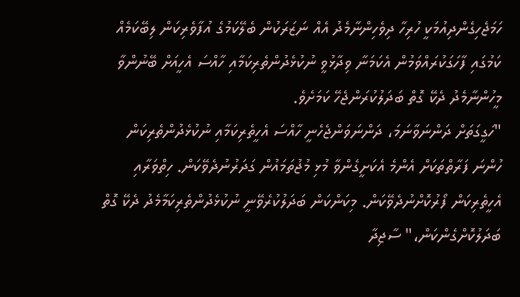ހަމަޖެހިގެންދިއުމަކީ ހުރިހާ ދިވެހިންނާމެދު އެއް ނަޒަރަކުން ބެލޭކަމުގެ އުފާވެރިކަން ލިބޭކަމެއް ކަމުގައި ފާހަގަކުރައްވަމުން އެކަމަނާ ވިދާޅުވީ ނުކުޅެދުންތެރިކަމާއި ހާއްސަ އެހީއަށް ބޭނުންވާ މީހުންނާމެދު ދެކޭ ގޮތް ބަދަލުކުރަންޖެހޭ ކަމަށެވެ.
"ހަގީގަތަށް ދަންނަވާނަމަ، ދަންނަވަންޖެހެނީ ހާއްސަ އެހީތެރިކަމާއި ނުކުޅެދުންތެރިކަން ހުންނަ ފަރާތްތަކަށް އެންމެ އެކަށީގެންވާ މުޅި މުޖުތަމައުން ގަދަރުނުދެވޭކަން. ހިތްވަރާއި އެހީތެރިކަން ފޯރުކޮށްނުދެވޭކަން. މިކަންކަން ބަދަލުކުރެވޭނީ ނުކުޅެދުންތެރިކަމާމެދު ދެކޭ ގޮތް ބަދަލުކޮށްގެންކަން،" ސާޖިދާ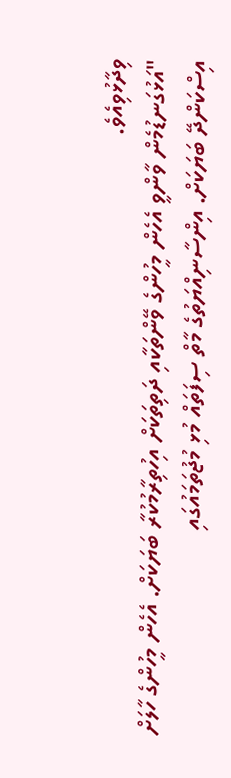ވިދާޅުވިއެވެ.
"އަޅުގަނޑުމެން ވާންވީ އެހެން މީހުންގެ ވޭންތަކާއި ދަތިތަކަށް އިހުތިރާމުކުރާ ބަޔަކަށް. އެހެން މީހުންގެ ހާލަށް އިސްކަންދޭ ބަޔަކަށް. އިންސާނިއްޔަތުގެ މާތް ސިފަތައް މުޅި މުޖުތަމައުގައި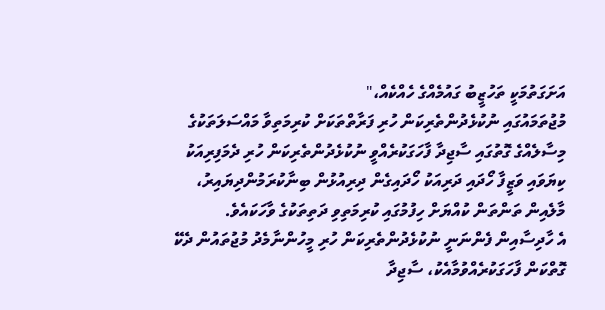އަށަގަތުމަކީ ތަހުޒީބު ގައުމެއްގެ ހެއްކެއް،"
މުޖުތަމައުގައި ނުކުޅެދުންތެރިކަން ހުރި ފަރާތްތަކަށް ކުރިމަތިވާ މައްސަލަތަކުގެ މިސާލެއްގެ ގޮތުގައި ސާޖިދާ ފާހަގަކުރެއްވީ ނުކުޅެދުންތެރިކަން ހުރި ދެމަފިރިއަކު ކިޔަވައި ވަޒީފާ ހޯދައި ދަރިއަކު ހޯދައިގެން ދިރިއުޅުން ބިނާކުރަމުންދިޔައިރު، މާލެއިން ތަންތަން ކުއްޔަށް ހިފުމުގައި ކުރިމަތިވި ދަތިތަކުގެ ވާހަކައެވެ.
އެ ހާދިސާއިން ފެންނަނީ ނުކުޅެދުންތެރިކަން ހުރި މީހުންނާމެދު މުޖުތައުން ދެކޭ ގޮތްކަން ފާހަގަކުރެއްވުމާއެކު، ސާޖިދާ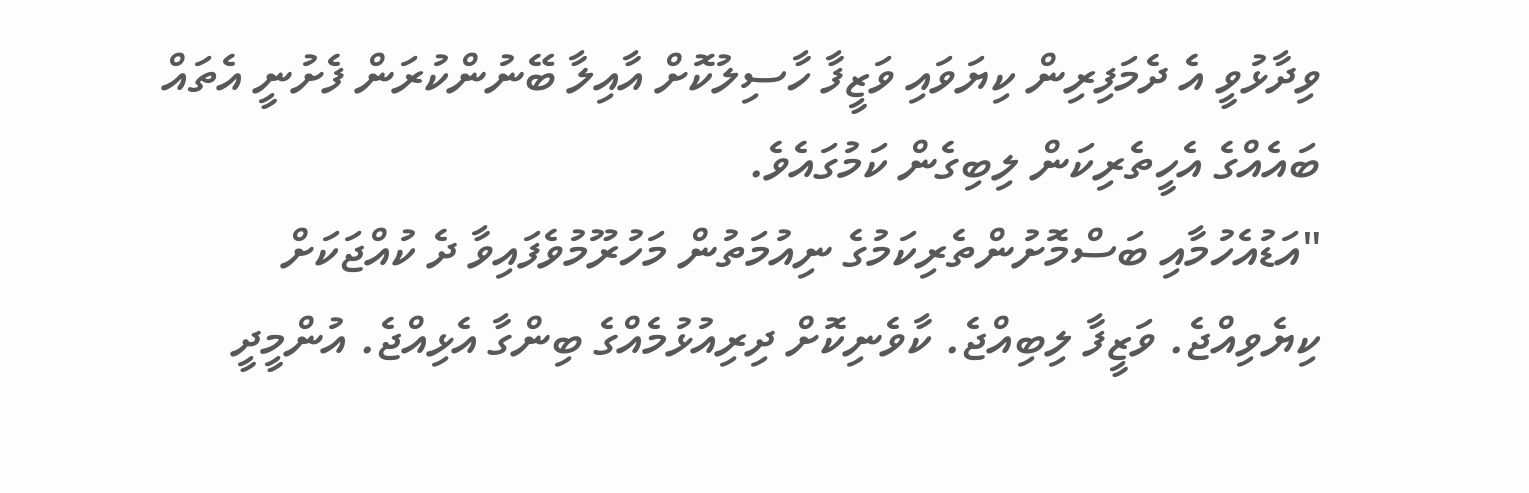ވިދާޅުވީ އެ ދެމަފިރިން ކިޔަވައި ވަޒީފާ ހާސިލުކޮށް އާއިލާ ބޭނުންކުރަން ފެށުނީ އެތައް ބައެއްގެ އެހީތެރިކަން ލިބިގެން ކަމުގައެވެ.
"އަޑުއެހުމާއި ބަސްމޮށުންތެރިކަމުގެ ނިއުމަތުން މަހުރޫމުވެފައިވާ ދެ ކުއްޖަކަށް ކިޔެވިއްޖެ. ވަޒީފާ ލިބިއްޖެ. ކާވެނިކޮށް ދިރިއުޅުމެއްގެ ބިންގާ އެޅިއްޖެ. އުންމީދީ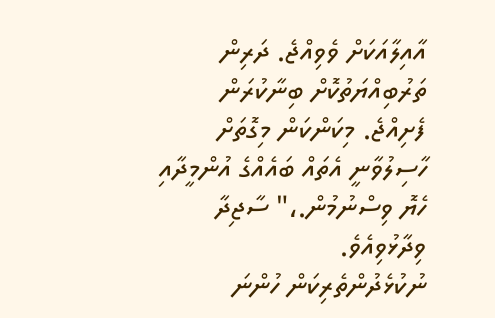އާއިލާއަކަށް ވެވިއްޖެ. ދަރިން ތަރުބިއްޔަތުކޮށް ބިނާކުރަން ފެށިއްޖެ. މިކަންކަން މިގޮތަށް ހާސިލުވާނީ އެތައް ބައެއްގެ އުންމީދާއި ހެޔޮ ވިސްނުމުން.،" ސާޖިދާ ވިދާޅުވިއެވެ.
ނުކުޅެދުންތެރިކަން ހުންނަ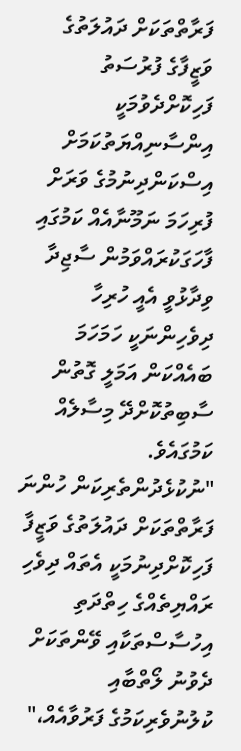ފަރާތްތަކަށް ދައުލަތުގެ ވަޒީފާގެ ފުރުސަތު ފަހިކޮށްދެވުމަކީ އިންސާނިއްޔަތުކަމަށް އިސްކަންދިނުމުގެ ވަރަށް ފުރިހަމަ ނަމޫނާއެއް ކަމުގައި ފާހަގަކުރައްވަމުން ސާޖިދާ ވިދާޅުވީ އެއީ ހުރިހާ ދިވެހިންނަކީ ހަމަހަމަ ބައެއްކަން އަމަލީ ގޮތުން ސާބިތުކޮށްދޭ މިސާލެއް ކަމުގައެވެ.
"ނުކުޅެދުންތެރިކަން ހުންނަ ފަރާތްތަކަށް ދައުލަތުގެ ވަޒީފާ ފަހިކޮށްދިނުމަކީ އެތައް ދިވެހި ރައްޔިތެއްގެ ހިތްދަތި އިހުސާސްތަކާއި ވޭންތަކަށް ދެވުނު ލޯތްބާއި ކުލުނުވެރިކަމުގެ ފަރުވާއެއް،"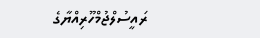ރައީސުލްޖުމްހޫރިއްޔާގެ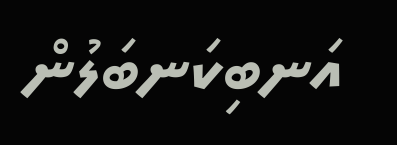އަނބިކަނބަލުން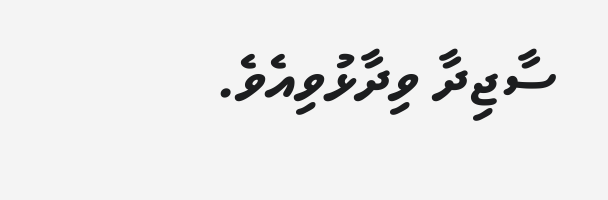ސާޖިދާ ވިދާޅުވިއެވެ.